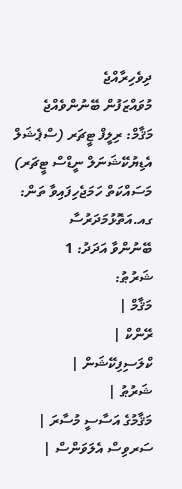ދިވެހިރާއްޖެ
މުވައްޒަފުން ބޭނުންވެއްޖެ
މަޤާމް: ރިލީފް ޓީޗަރ (ސްޕެޝަލް އެޑިޔުކޭޝަނަލް ނީޑްސް ޓީޗަރ)
މަސައްކަތް ހަމަޖެހިފައިވާ ތަން: ގއ.އަތޮޅުމަދަރުސާ
ބޭނުންވާ އަދަދު: 1
ޝަރުޠު:
މަޤާމް |
ރޭންކް |
ކްލަސިފިކޭޝަން |
ޝަރުޠު |
މަޤާމުގެ އަސާސީ މުސާރަ |
ސަރވިސް އެލަވަންސް |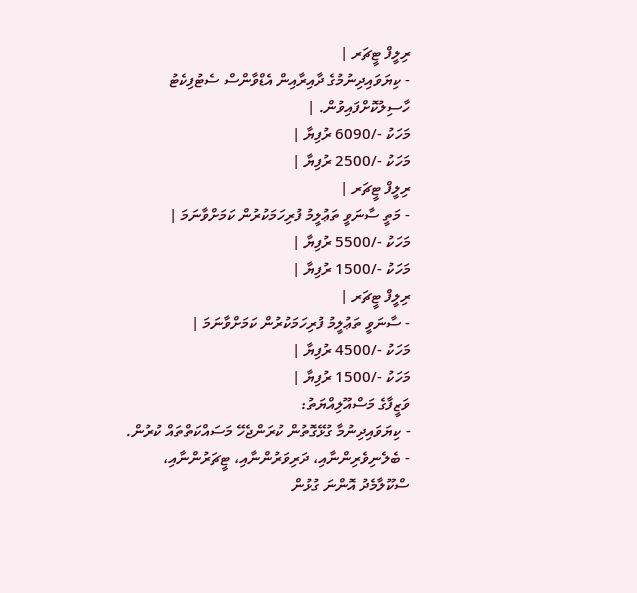ރިލީފް ޓީޗަރ |
- ކިޔަވައިދިނުމުގެ ދާއިރާއިން އެޑްވާންސް ސެޓުފިކެޓު ހާސިލުކޮށްފައިވުން. |
މަހަކު -/6090 ރުފިޔާ |
މަހަކު -/2500 ރުފިޔާ |
ރިލީފް ޓީޗަރ |
- މަތީ ސާނަވީ ތަޢުލީމު ފުރިހަމަކުރުން ކަމަށްވާނަމަ |
މަހަކު -/5500 ރުފިޔާ |
މަހަކު -/1500 ރުފިޔާ |
ރިލީފް ޓީޗަރ |
- ސާނަވީ ތަޢުލީމު ފުރިހަމަކުރުން ކަމަށްވާނަމަ |
މަހަކު -/4500 ރުފިޔާ |
މަހަކު -/1500 ރުފިޔާ |
ވަޒީފާގެ މަސްއޫލިއްޔަތު:
- ކިޔަވައިދިނުމާ ގުޅޭގޮތުން ކުރަންޖެހޭ މަސައްކަތްތައް ކުރުން.
- ބެލެނިވެރިންނާއި، ދަރިވަރުންނާއި، ޓީޗަރުންނާއި، ސްކޫލާމެދު އޮންނަ ގުޅުން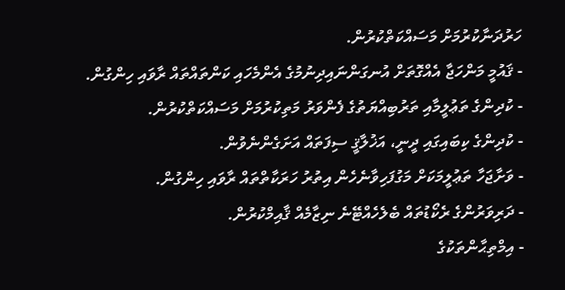ހަރުދަނާކުރުމަށް މަސައްކަތްކުރުން.
- ޤައުމީ މަންހަޖާ އެއްގޮތަށް އުނގަންނައިދިނުމުގެ އެންމެހައި ކަންތައްތައް ރާވައި ހިންގުން.
- ކުދިންގެ ތަޢުލީމާއި ތަރުބިއްޔަތުގެ ފެންވަރު މަތިކުރުމަށް މަސައްކަތްކުރުން.
- ކުދިންގެ ކިބައިގައި ދީނީ، އަޚުލާޤީ ސިފަތައް އަށަގެންނެވުން.
- ވަށާޖަހާ ތަޢުލީމަކަށް މަގުފަހިވާނެހެން އިތުރު ހަރަކާތްތައް ރާވައި ހިންގުން.
- ދަރިވަރުންގެ ރެކޯޑުތައް ބެލެހެއްޓޭނެ ނިޒާމެއް ޤާއިމްކުރުން.
- އިމްތިޙާންތަކުގެ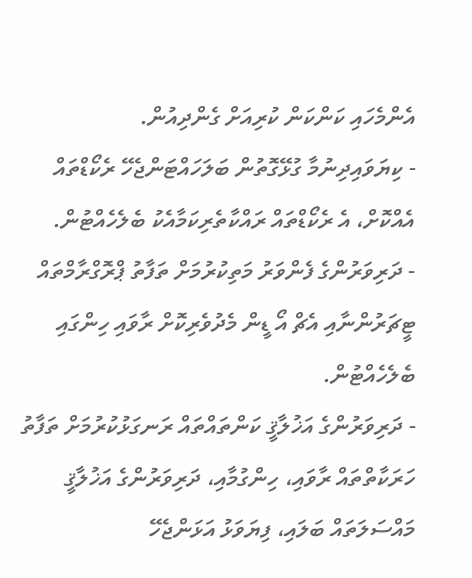އެންމެހައި ކަންކަން ކުރިއަށް ގެންދިއުން.
- ކިޔަވައިދިނުމާ ގުޅޭގޮތުން ބަލަހައްޓަންޖެހޭ ރެކޯޑްތައް އެއްކޮށް، އެ ރެކޯޑްތައް ރައްކާތެރިކަމާއެކު ބެލެހެއްޓުން.
- ދަރިވަރުންގެ ފެންވަރު މަތިކުރުމަށް ތަފާތު ޕްރޮގްރާމްތައް ޓީޗަރުންނާއި އެޗް އޯ ޑީން މެދުވެރިކޮށް ރާވައި ހިންގައި ބެލެހެއްޓުން.
- ދަރިވަރުންގެ އަޚުލާޤީ ކަންތައްތައް ރަނގަޅުކުރުމަށް ތަފާތު ހަރަކާތްތައް ރާވައި، ހިންގުމާއި، ދަރިވަރުންގެ އަޚުލާޤީ މައްސަލަތައް ބަލައި، ފިޔަވަޅު އަޅަންޖެހޭ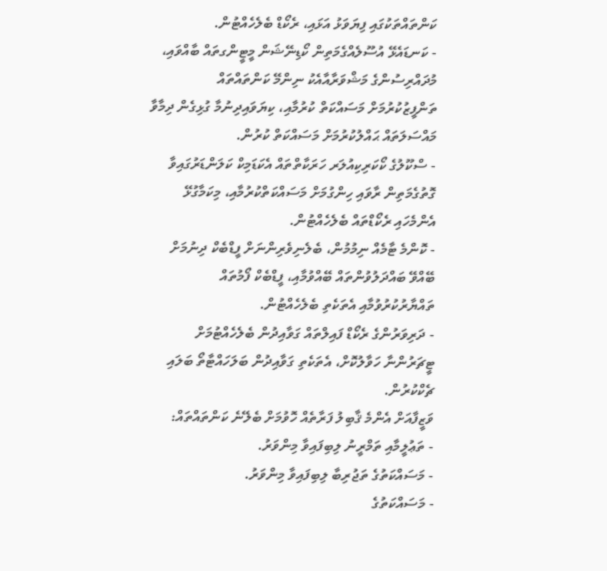ކަންތައްތަކުގައި ފިޔަވަޅު އަޅައި، ރެކޯޑް ބެލެހެއްޓުން.
- ކަނޑައެޅޭ އުސޫލެއްގެމަތިން ކޯޑިނޭޝަން މީޓީންގތައް ބާއްވައި، މުދައްރިސުންގެ މަޝްވަރާއާއެކު ނިންމޭ ކަންތައްތައް ތަންފީޒުކުރުމަށް މަސައްކަތް ކުރުމާއި، ކިޔަވައިދިނުމާ ގުޅިގެން ދިމާވާ މައްސަލަތައް ޙައްލުކުރުމަށް މަސައްކަތް ކުރުން.
- ސްކޫލުގެ ކޯކަރިކިއުލަރ ހަރަކާތްތައް އެކަޑަމިކް ކަލަންޑަރުގައިވާ ގޮތުގެމަތިން ރާވައި ހިންގުމަށް މަސައްކަތްކުރުމާއި، މިކަމާގުޅޭ އެންމެހައި ރެކޯޑްތައް ބެލެހެއްޓުން.
- ކޮންމެ ޓާމެއް ނިމުމުން، ބެލެނިވެރިންނަށް ފީޑްބެކް ދިނުމަށް ބޭއްވޭ ބައްދަލުވުންތައް ބޭއްވުމާއި، ފީޑްބެކް ފޯމުތައް ތައްޔާރުކުރުވުމާއި އެތަކެތި ބެލެހެއްޓުން.
- ދަރިވަރުންގެ ރެކޯޑް ފައިލްތައް ގަވާއިދުން ބެލެހެއްޓުމަށް ޓީޗަރުންނާ ހަވާލުކޮށް، އެތަކެތި ގަވާއިދުން ބަލަހައްޓާތޯ ބަލައި ޗެކްކުރުން.
ވަޒީފާއަށް އެންމެ ޤާބިލު ފަރާތެއް ހޮވުމަށް ބެލޭނެ ކަންތައްތައް:
- ތަޢުލީމާއި ތަމްރީނު ލިބިފައިވާ މިންވަރު.
- މަސައްކަތުގެ ތަޖުރިބާ ލިބިފައިވާ މިންވަރު.
- މަސައްކަތުގެ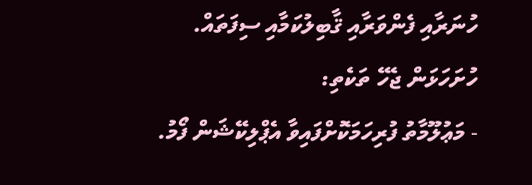ހުނަރާއި ފެންވަރާއި ޤާބިލުކަމާއި ސިފަތައް.
ހުށަހަޅަން ޖެހޭ ތަކެތި:
- މަޢުލޫމާތު ފުރިހަމަކޮށްފައިވާ އެޕްލިކޭޝަން ފޯމު.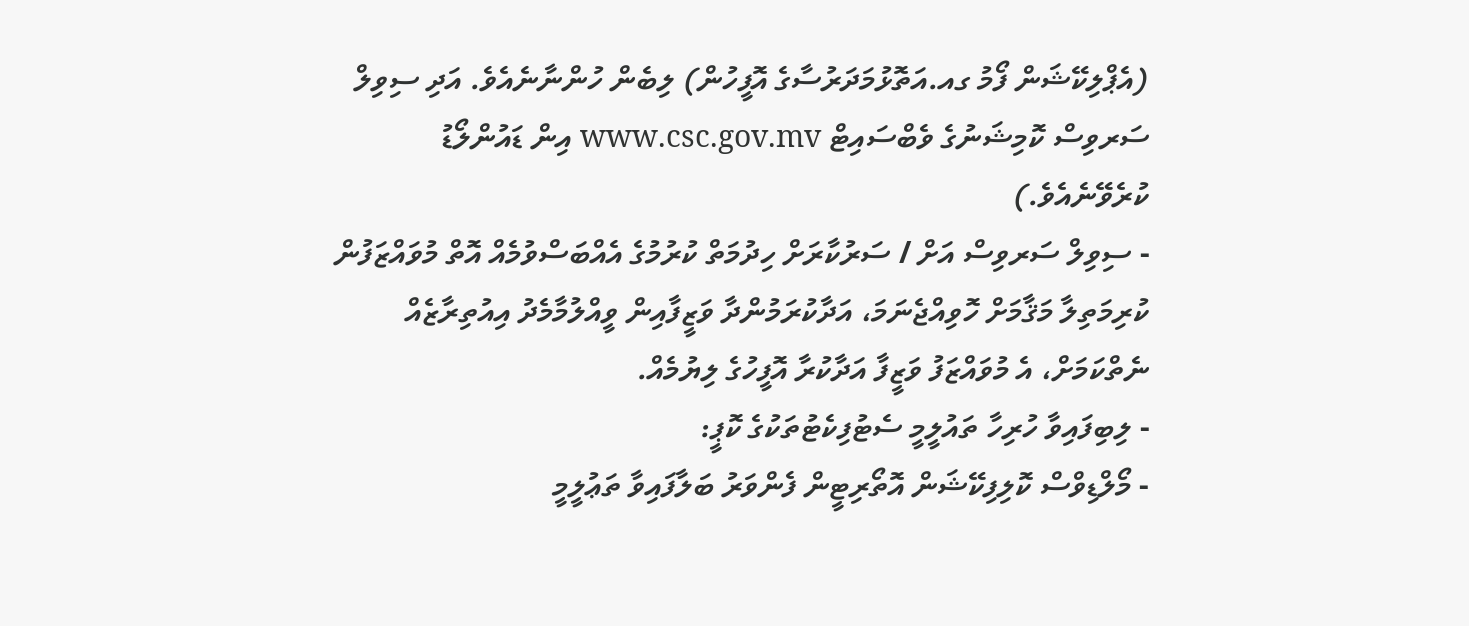(އެޕްލިކޭޝަން ފޯމު ގއ.އަތޮޅުމަދަރުސާގެ އޮފީހުން) ލިބެން ހުންނާނެއެވެ. އަދި ސިވިލް ސަރވިސް ކޮމިޝަނުގެ ވެބްސައިޓް www.csc.gov.mv އިން ޑައުންލޯޑު ކުރެވޭނެއެވެ.)
- ސިވިލް ސަރވިސް އަށް / ސަރުކާރަށް ހިދުމަތް ކުރުމުގެ އެއްބަސްވުމެއް އޮތް މުވައްޒަފުން ކުރިމަތިލާ މަޤާމަށް ހޮވިއްޖެނަމަ، އަދާކުރަމުންދާ ވަޒީފާއިން ވީއްލުމާމެދު އިއުތިރާޒެއް ނެތްކަމަށް، އެ މުވައްޒަފު ވަޒީފާ އަދާކުރާ އޮފީހުގެ ލިޔުމެއް.
- ލިބިފައިވާ ހުރިހާ ތައުލީމީ ސެޓުފިކެޓުތަކުގެ ކޮޕީ:
- މޯލްޑިވްސް ކޮލިފިކޭޝަން އޮތޯރިޓީން ފެންވަރު ބަލާފައިވާ ތަޢުލީމީ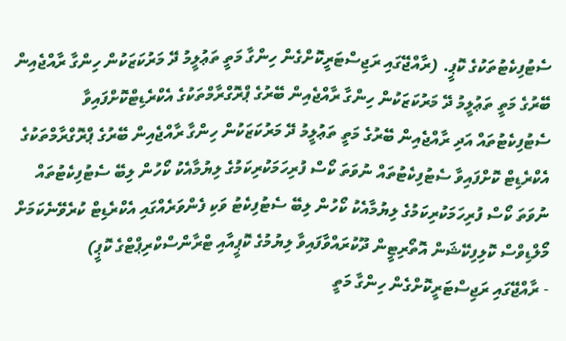ސެޓުފިކެޓުތަކުގެ ކޮޕީ. (ރާއްޖޭގައި ރަޖިސްޓަރީކޮށްގެން ހިންގާ މަތީ ތަޢުލީމު ދޭ މަރުކަޒަކުން ހިންގާ ރާއްޖެއިން ބޭރުގެ މަތީ ތަޢުލީމު ދޭ މަރުކަޒަކުން ހިންގާ ރާއްޖެއިން ބޭރުގެ ޕްރޮގްރާމްތަކުގެ އެކްރެޑިޓްކޮށްފައިވާ ސެޓުފިކެޓުތައް އަދި ރާއްޖެއިން ބޭރުގެ މަތީ ތަޢުލީމު ދޭ މަރުކަޒަކުން ހިންގާ ރާއްޖެއިން ބޭރުގެ ޕްރޮގްރާމްތަކުގެ އެކްރެޑިޓް ކޮށްފައިވާ ސެޓުފިކެޓުތައް ނުވަތަ ކޯސް ފުރިހަމަކުރިކަމުގެ ލިޔުމާއެކު ކޯހުން ލިބޭ ސެޓުފިކެޓުތައް ނުވަތަ ކޯސް ފުރިހަމަކުރިކަމުގެ ލިޔުމާއެކު ކޯހުން ލިބޭ ސެޓުފިކެޓު ވަކި ފެންވަރެއްގައި އެކްރެޑިޓް ކުރެވޭނެކަމަށް މޯލްޑިވްސް ކޮލިފިކޭޝަން އޮތޯރިޓީން ދޫކުރައްވާފައިވާ ލިޔުމުގެ ކޮޕީއާއި ޓްރާންސްކްރިޕްޓްގެ ކޮޕީ)
- ރާއްޖޭގައި ރަޖިސްޓަރީކޮށްގެން ހިންގާ މަތީ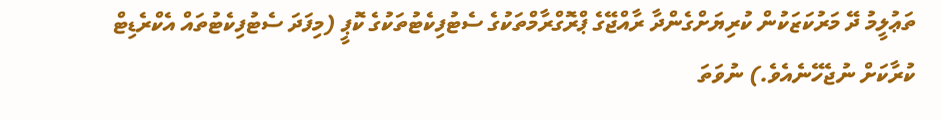ތަޢުލީމު ދޭ މަރުކަޒަކުން ކުރިޔަށްގެންދާ ރާއްޖޭގެ ޕްރޮގްރާމްތަކުގެ ސެޓުފިކެޓުތަކުގެ ކޮޕީ (މިފަދަ ސެޓުފިކެޓުތައް އެކްރެޑިޓް ކުރާކަށް ނުޖެހޭނެއެވެ.) ނުވަތަ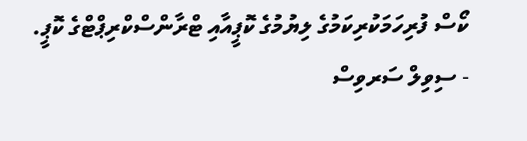ކޯސް ފުރިހަމަކުރިކަމުގެ ލިޔުމުގެ ކޮޕީއާއި ޓްރާންސްކްރިޕްޓްގެ ކޮޕީ.
- ސިވިލް ސަރވިސް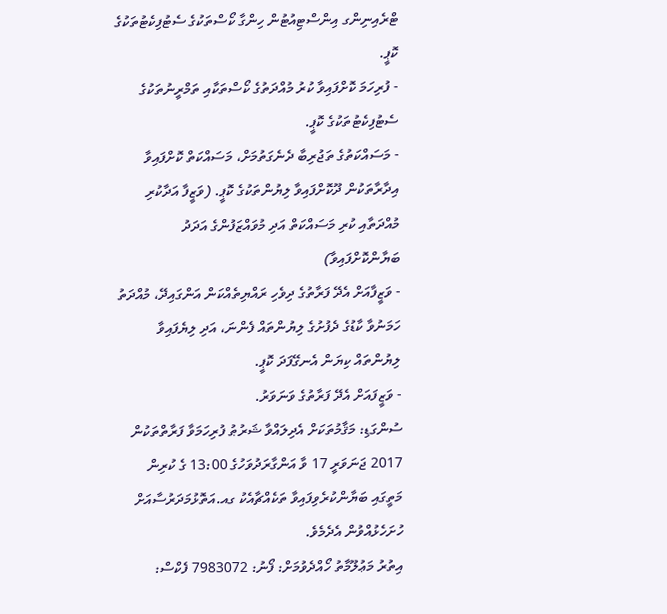ޓްރެއިނިންގ އިންސްޓިއުޓުން ހިންގާ ކޯސްތަކުގެ ސެޓުފިކެޓުތަކުގެ ކޮޕީ.
- ފުރިހަމަ ކޮށްފައިވާ ކުރު މުއްދަތުގެ ކޯސްތަކާއި ތަމްރީނުތަކުގެ ސެޓުފިކެޓުތަކުގެ ކޮޕީ.
- މަސައްކަތުގެ ތަޖުރިބާ ދެނެގަތުމަށް، މަސައްކަތް ކޮށްފައިވާ އިދާރާތަކުން ދޫކޮށްފައިވާ ލިޔުންތަކުގެ ކޮޕީ. (ވަޒީފާ އަދާކުރި މުއްދަތާއި ކުރި މަސައްކަތް އަދި މުވައްޒަފުންގެ އަދަދު ބަޔާންކޮށްފައިވާ)
- ވަޒީފާއަށް އެދޭ ފަރާތުގެ ދިވެހި ރައްޔިތެއްކަން އަންގައިދޭ، މުއްދަތު ހަމަނުވާ ކާޑުގެ ދެފުށުގެ ލިޔުންތައް ފެންނަ، އަދި ލިޔެފައިވާ ލިޔުންތައް ކިޔަން އެނގޭފަދަ ކޮޕީ.
- ވަޒީފައަށް އެދޭ ފަރާތުގެ ވަނަވަރު.
ސުންގަޑި: މަޤާމުތަކަށް އެދިލައްވާ ޝަރުޠު ފުރިހަމަވާ ފަރާތްތަކުން 2017 ޖަނަވަރީ 17 ވާ އަންގާރަދުވަހުގެ 13:00 ގެ ކުރިން މަތީގައި ބަޔާންކުރެވިފައިވާ ތަކެއްޗާއެކު ގއ.އަތޮޅުމަދަރުސާއަށް ހުށަހެޅުއްވުން އެދެމެވެ.
އިތުރު މަޢުލޫމާތު ހޯއްދެވުމަށް: ފޯނު: 7983072 ފެކްސް: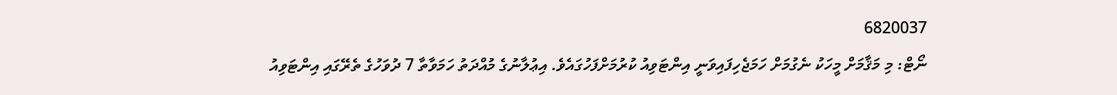6820037
ނޯޓް: މި މަޤާމަށް މީހަކު ނެގުމަށް ހަމަޖެހިފައިވަނީ އިންޓަވިއު ކުރުމަށްފަހުގައެވެ. އިޢުލާނުގެ މުއްދަތު ހަމަވާތާ 7 ދުވަހުގެ ތެރޭގައި އިންޓަވިއު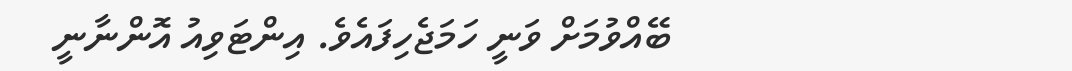ބޭއްވުމަށް ވަނީ ހަމަޖެހިފައެވެ. އިންޓަވިއު އޮންނާނީ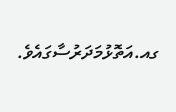ގއ.އަތޮޅުމަދަރުސާގައެވެ.